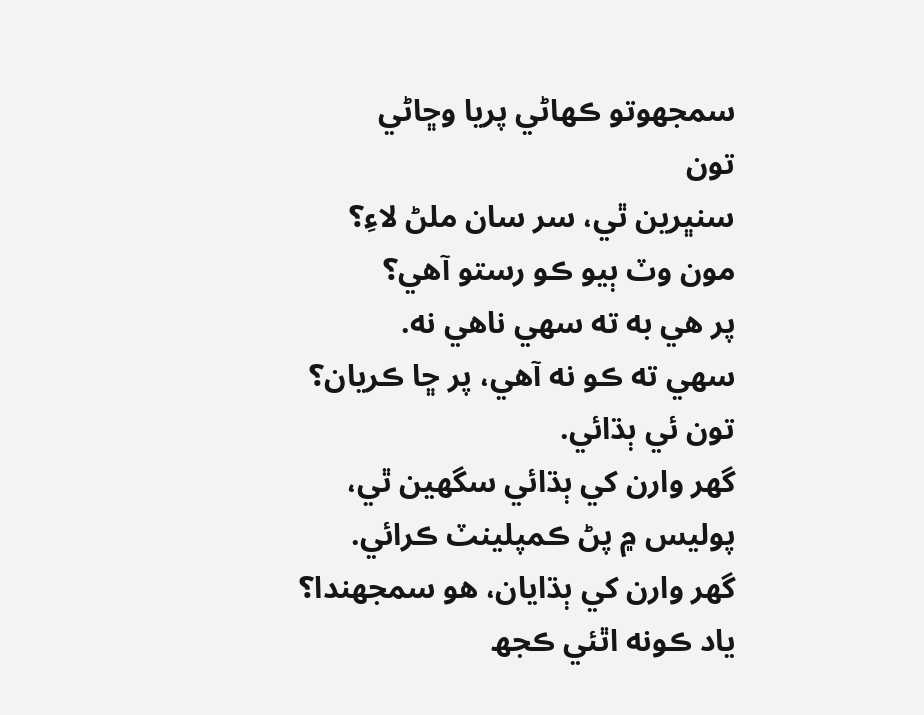سمجهوتو ڪهاڻي پريا وڇاڻي
تون
سنڀرين ٿي، سر سان ملڻ لاءِ؟
مون وٽ ٻيو ڪو رستو آهي؟
پر هي به ته سهي ناهي نه.
سهي ته ڪو نه آهي، پر ڇا ڪريان؟ تون ئي ٻڌائي.
گهر وارن کي ٻڌائي سگھين ٿي، پوليس ۾ پڻ ڪمپلينٽ ڪرائي.
گهر وارن کي ٻڌايان، هو سمجهندا؟ ياد ڪونه اٿئي ڪجھ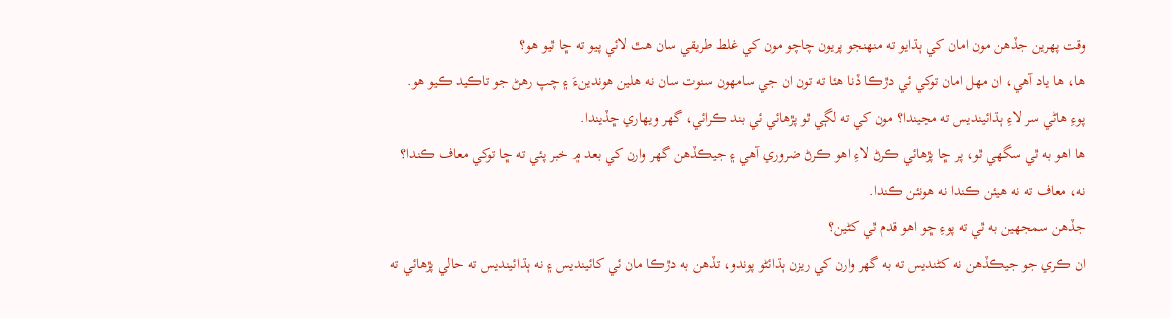وقت پهرين جڏهن مون امان کي ٻڌايو ته منهنجو پريون چاچو مون کي غلط طريقي سان هٿ لائي پيو ته ڇا ٿيو هو؟
ها، ها ياد آهي، ان مهل امان توکي ئي دڙڪا ڏنا هئا ته تون ان جي سامهون سنوت سان نه ھلين هوندينءَ ۽ چپ رهڻ جو تاڪيد ڪيو هو.
پوءِ هاڻي سر لاءِ ٻڌائينديس ته مڃيندا؟ مون کي ته لڳي ٿو پڙهائي ئي بند ڪرائي، گهر ويهاري ڇڏيندا.
ها اهو به ٿي سگهي ٿو، پر ڇا پڙهائي ڪرڻ لاءِ اهو ڪرڻ ضروري آهي ۽ جيڪڏهن گهر وارن کي بعد ۾ خبر پئي ته ڇا توکي معاف ڪندا؟
نه، معاف ته نه هيئن ڪندا نه هونئن ڪندا.
جڏهن سمجهين به ٿي ته پوءِ ڇو اهو قدم ٿي کڻين؟
ان ڪري جو جيڪڏهن نه کڻنديس ته به گهر وارن کي ريزن ٻڌائڻو پوندو، تڏهن به دڙڪا مان ئي کائينديس ۽ نه ٻڌائينديس ته حالي پڙهائي ته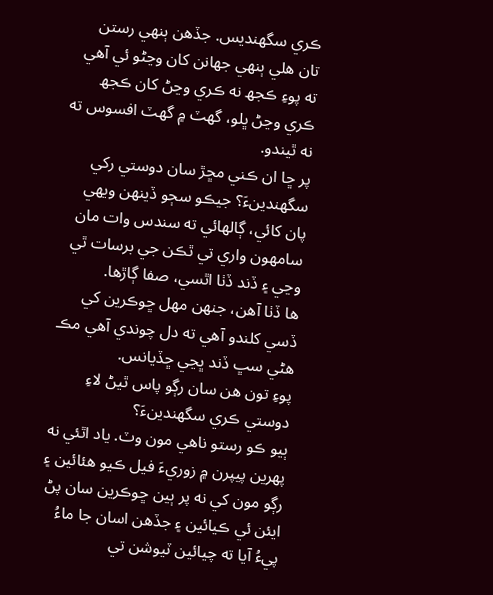ڪري سگهنديس. جڏهن ٻنهي رستن تان هلي ٻنهي جهانن کان وڃڻو ئي آهي ته پوءِ ڪجھ نه ڪري وڃڻ کان ڪجھ ڪري وڃڻ ڀلو، گهٽ ۾ گهٽ افسوس ته نه ٿيندو.
پر ڇا ان ڪني مڇڙ سان دوستي رکي سگهندينءَ؟ جيڪو سڄو ڏينهن ويهي پان کائي، ڳالهائي ته سندس وات مان سامهون واري تي ٿڪن جي برسات ٿي وڃي ۽ ڏند ڏٺا اٿسي، صفا ڳاڙها.
ها ڏٺا آهن، جنهن مهل ڇوڪرين کي ڏسي کلندو آهي ته دل چوندي آهي مڪ هڻي سڀ ڏند ڀڃي ڇڏيانس.
پوءِ تون هن سان رڳو پاس ٿيڻ لاءِ دوستي ڪري سگهندينءَ؟
ٻيو ڪو رستو ناهي مون وٽ. ياد اٿئي نه پهرين پيپرن ۾ زوريءَ فيل ڪيو هئائين ۽ رڳو مون کي نه پر ٻين ڇوڪرين سان پڻ ايئن ئي ڪيائين ۽ جڏهن اسان جا ماءُ پيءُ آيا ته چيائين ٽيوشن تي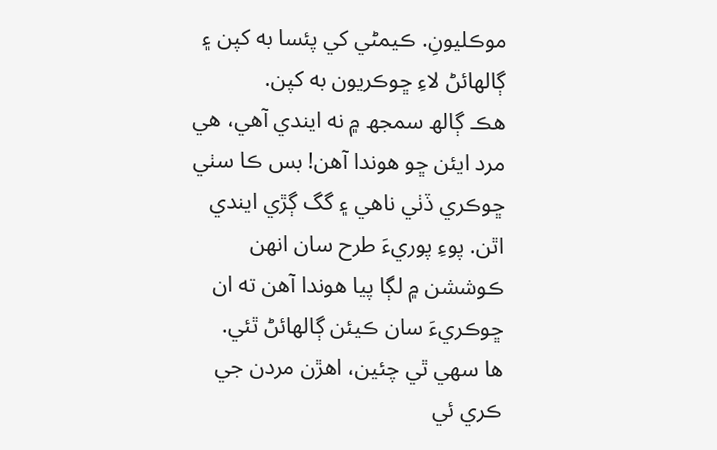موڪليونِ. ڪيمڻي کي پئسا به کپن ۽ ڳالهائڻ لاءِ ڇوڪريون به کپن.
هڪ ڳالھ سمجھ ۾ نه ايندي آهي، هي مرد ايئن ڇو هوندا آهن! بس ڪا سٺي ڇوڪري ڏٺي ناهي ۽ گگ ڳڙي ايندي اٿن. پوءِ پوريءَ طرح سان انهن ڪوششن ۾ لڳا پيا هوندا آهن ته ان ڇوڪريءَ سان ڪيئن ڳالهائڻ ٿئي.
ها سهي ٿي چئين، اهڙن مردن جي ڪري ئي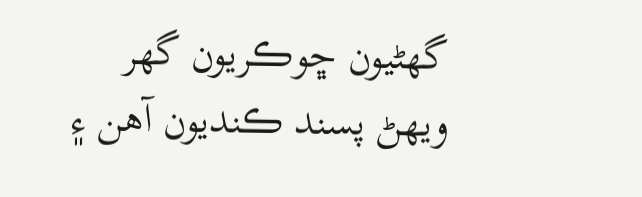گهڻيون ڇوڪريون گهر ويهڻ پسند ڪنديون آهن ۽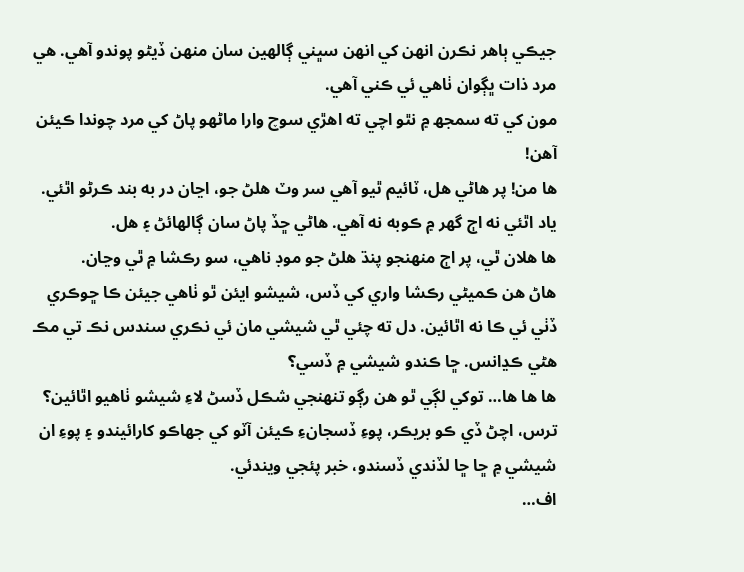جيڪي ٻاهر نڪرن انهن کي انهن سڀني ڳالهين سان منهن ڏيڻو پوندو آهي. هي مرد ذات ڀڳوان ٺاهي ئي ڪني آهي.
مون کي ته سمجھ ۾ نٿو اچي ته اهڙي سوچ وارا ماڻهو پاڻ کي مرد چوندا ڪيئن آهن!
ها من! پر هاڻي هل، ٽائيم ٿيو آهي سر وٽ هلڻ جو، اڃان در به بند ڪرڻو اٿئي. ياد اٿئي نه اڄ گهر ۾ ڪوبه نه آهي. هاڻي ڇڏ پاڻ سان ڳالهائڻ ۽ هل.
ها هلان ٿي، پر اڄ منهنجو پنڌ هلڻ جو موڊ ناهي، سو رڪشا ۾ ٿي وڃان.
هاڻ هن ڪميڻي رڪشا واري کي ڏس، شيشو ايئن ٿو ٺاهي جيئن ڪا ڇوڪري ڏٺي ئي ڪا نه اٿائين. دل ته چئي ٿي شيشي مان ئي نڪري سندس نڪ تي مڪ هڻي ڪڍانس. ڇا ڪندو شيشي ۾ ڏسي؟
ها ها ها… توکي لڳي ٿو هن رڳو تنهنجي شڪل ڏسڻ لاءِ شيشو ٺاهيو اٿائين؟ ترس، اچڻ ڏي ڪو بريڪر، پوءِ ڏسجانءِ ڪيئن آٽو کي جهاڪو کارائيندو ۽ پوءِ ان شيشي ۾ ڇا ڇا لڏندي ڏسندو، خبر پئجي ويندئي.
اف…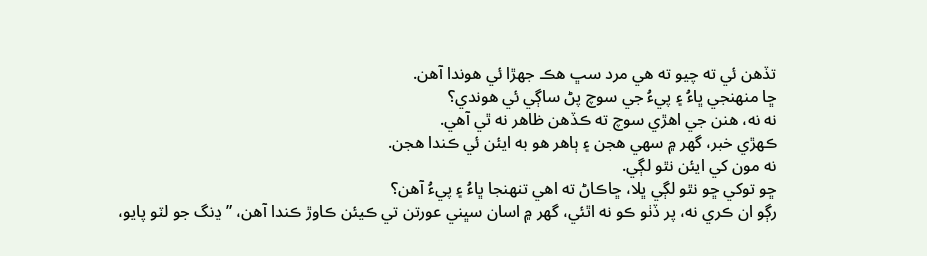تڏهن ئي ته چيو ته هي مرد سڀ هڪ جهڙا ئي هوندا آهن.
ڇا منهنجي ڀاءُ ۽ پيءُ جي سوچ پڻ ساڳي ئي هوندي؟
نه نه، هنن جي اهڙي سوچ ته ڪڏهن ظاهر نه ٿي آهي.
ڪهڙي خبر، گهر ۾ سهي هجن ۽ ٻاهر هو به ايئن ئي ڪندا هجن.
نه مون کي ايئن نٿو لڳي.
ڇو توکي ڇو نٿو لڳي ڀلا، ڇاڪاڻ ته اهي تنهنجا ڀاءُ ۽ پيءُ آهن؟
رڳو ان ڪري نه، پر ڏٺو ڪو نه اٿئي، گهر ۾ اسان سڀني عورتن تي ڪيئن ڪاوڙ ڪندا آهن، ”ڍنگ جو لٽو پايو،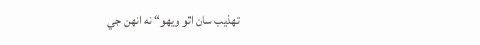تهذيب سان اٿو ويهو“ نه انهن جي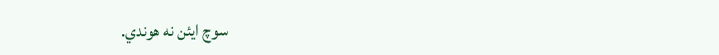سوچ ايئن نه هوندي.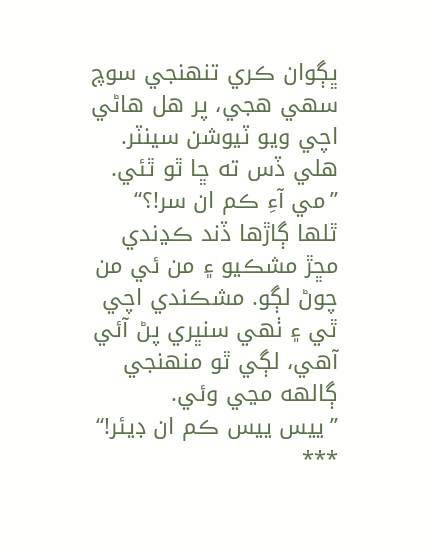ڀڳوان ڪري تنهنجي سوچ سهي هجي، پر هل هاڻي اچي ويو ٽيوشن سينٽر. هلي ڏس ته ڇا ٿو ٿئي.
”مي آءِ ڪم ان سر!؟“
ٿلها ڳاڙها ڏند ڪڍندي مڇڙ مشڪيو ۽ من ئي من چوڻ لڳو. مشڪندي اچي ٿي ۽ ٺهي سنڀري پڻ آئي آهي، لڳي ٿو منهنجي ڳالهه مڃي وئي.
”ييس ييس ڪم ان ڊيئر!“
***